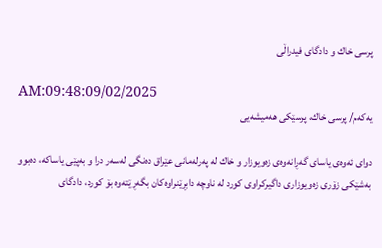پرسی خاك و دادگای فیدراڵی

AM:09:48:09/02/2025
یه‌كه‌م/ پرسی خاك، پرسێكی هه‌میشه‌یی

دوای ئه‌وه‌ی یاسای گه‌ڕانه‌وه‌ی زه‌ویوزار و خاك له‌ په‌رله‌مانی عێراق ده‌نگی له‌سه‌ر درا و به‌پێی یاساكه‌، ده‌بوو به‌شێكی زۆری زه‌ویوزاری داگیركراوی كورد له‌ ناوچه‌ دابڕێنراوه‌كان بگه‌ڕێته‌وه‌ بۆ كورد، دادگای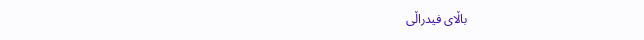باڵای فیدراڵی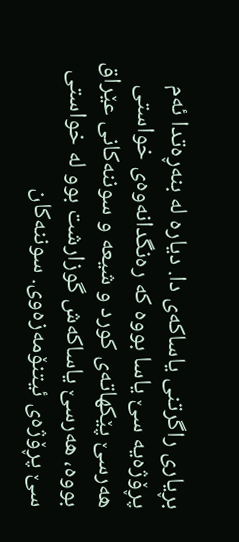بڕیاری راگرتنی یاساكه‌ی دا. دیاره‌ له‌ بنه‌ڕه‌تدا ئه‌م پڕۆژه‌یه‌ سێ یاسا بووه‌ كه‌ ره‌نگدانه‌وه‌ی خواستی هه‌رسێ پێكهاته‌ی كورد و شیعه‌ و سوننه‌كانی عێراق بووه‌، هه‌رسێ یاساكه‌ش گوزارشت بوو له‌ خواستی سێ پڕۆژه‌ی ئیتنۆمه‌زه‌وی. سوننه‌كان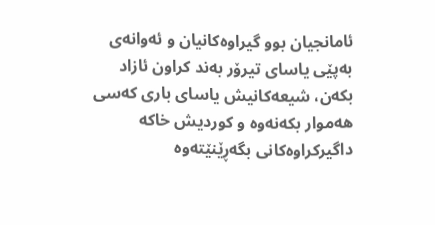ئامانجیان بوو گیراوه‌كانیان و ئه‌وانه‌ی به‌پێی یاسای تیرۆر به‌ند كراون ئازاد بكه‌ن، شیعه‌كانیش یاسای باری كه‌سی هه‌موار بكه‌نه‌وه‌ و كوردیش خاكه‌ داگیركراوه‌كانی بگه‌ڕێنێته‌وه‌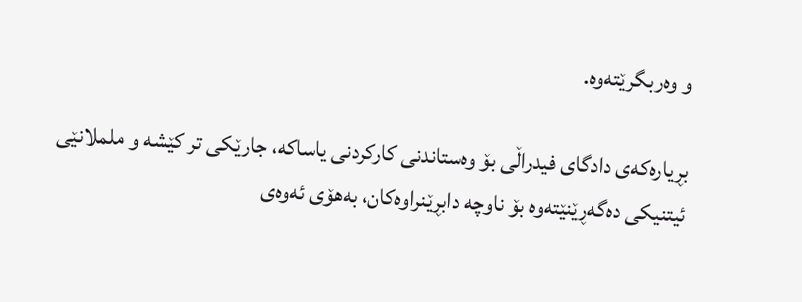و وه‌ربگرێته‌وه‌.

بڕیاره‌كه‌ی دادگای فیدراڵی بۆ وه‌ستاندنی كاركردنی یاساكه‌، جارێكی تر كێشه‌ و ململانێی ئیتنیكی ده‌گه‌ڕێنێته‌وه‌ بۆ ناوچه‌ دابڕێنراوه‌كان، به‌هۆی ئه‌وه‌ی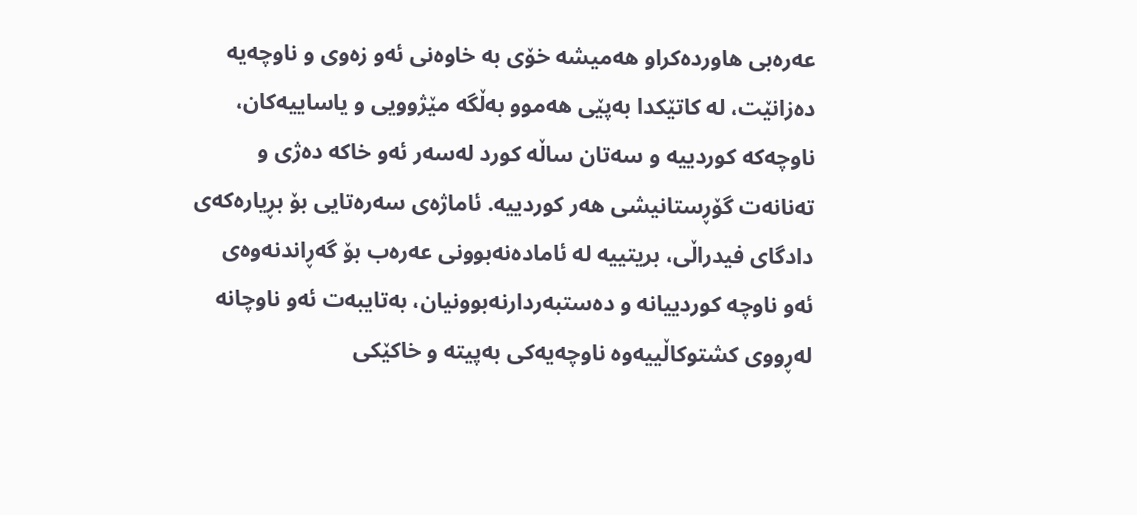عه‌ره‌بی هاورده‌كراو هه‌میشه‌ خۆی به‌ خاوه‌نی ئه‌و زه‌وی و ناوچه‌یه‌ ده‌زانێت، له‌ كاتێكدا به‌پێی هه‌موو به‌ڵگه‌ مێژوویی و یاساییه‌كان، ناوچه‌كه‌ كوردییه‌ و سه‌تان ساڵه‌ كورد له‌سه‌ر ئه‌و خاكه‌ ده‌ژی و ته‌نانه‌ت گۆڕستانیشی هه‌ر كوردییه‌. ئاماژه‌ی سه‌ره‌تایی بۆ بڕیاره‌كه‌ی دادگای فیدراڵی، بریتییه‌ له‌ ئاماده‌نه‌بوونی عه‌ره‌ب بۆ گه‌ڕاندنه‌وه‌ی ئه‌و ناوچه‌ كوردییانه‌ و ده‌ستبه‌ردارنه‌بوونیان، به‌تایبه‌ت ئه‌و ناوچانه‌ له‌ڕووی كشتوكاڵییه‌وه‌ ناوچه‌یه‌كی به‌پیته‌ و خاكێكی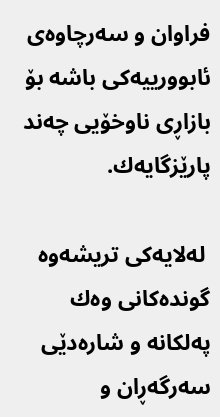فراوان و سه‌رچاوه‌ی ئابوورییه‌كی باشه‌ بۆ بازاڕی ناوخۆیی چه‌ند پارێزگایه‌ك.

 له‌لایه‌كی تریشه‌وه‌ گونده‌كانی وه‌ك په‌لكانه‌ و شاره‌دێی سه‌رگه‌ڕان و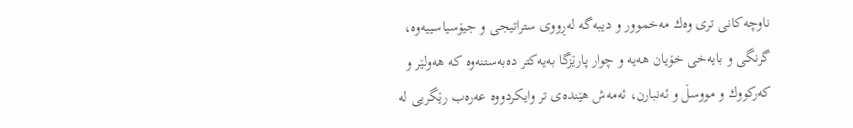ناوچه‌كانی تری وه‌ك مه‌خموور و دیبه‌گه‌ له‌ڕووی ستراتیجی و جیۆسیاسییه‌وه‌، گرنگی و بایه‌خی خۆیان هه‌یه‌ و چوار پارێزگا به‌یه‌كتر ده‌به‌ستنه‌وه‌ كه‌ هه‌ولێر و كه‌ركووك و مووسڵ و ئه‌نبارن، ئه‌مه‌ش هێنده‌ی تر وایكردووه‌ عه‌ره‌ب رێگریی له‌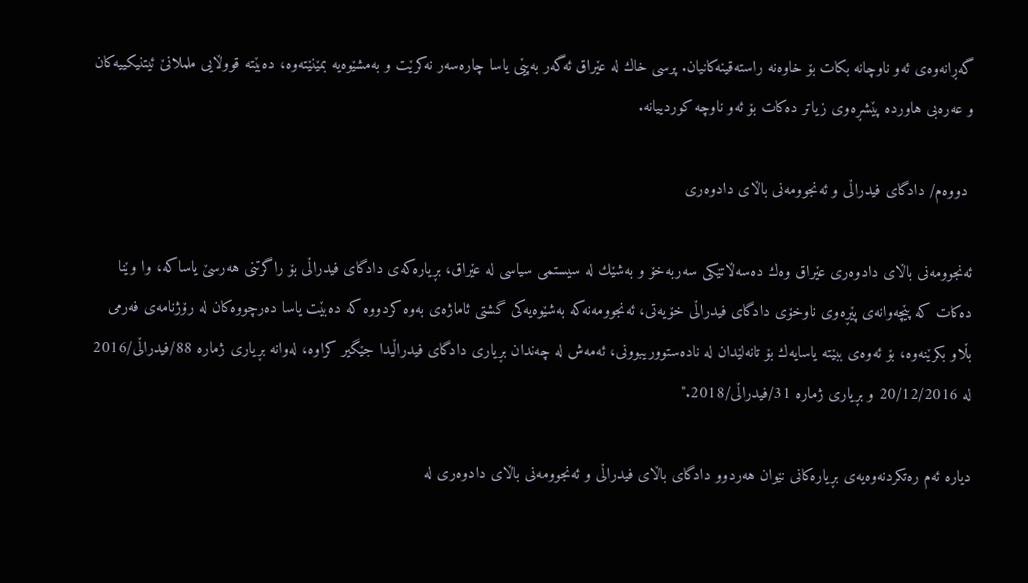گه‌ڕانه‌وه‌ی ئه‌و ناوچانه‌ بكات بۆ خاوه‌نه‌ راسته‌قینه‌كانیان. پرسی خاك له‌ عێراق ئه‌گه‌ر به‌پێی یاسا چاره‌سه‌ر نه‌كرێت و به‌مشێوه‌یه‌ بمێنێته‌وه‌، ده‌بێته‌ قووڵایی ململانێ ئیتنیكییه‌كان و عه‌ره‌بی هاورده‌ پێشڕه‌وی زیاتر ده‌كات بۆ ئه‌و ناوچه‌ كوردییانه‌.

 دووه‌م/ دادگای فیدراڵی و ئه‌نجوومه‌نی باڵای دادوه‌ری

ئه‌نجوومه‌نی باڵای دادوه‌ری عێراق وه‌ك ده‌سه‌ڵاتێكی سه‌ربه‌خۆ و به‌شێك له‌ سیستمی سیاسی له‌ عێراق، بڕیاره‌كه‌ی دادگای فیدراڵی بۆ راگرتنی هه‌رسێ یاساكه‌، وا وێنا ده‌كات كه‌ پێچه‌وانه‌ی پێڕه‌وی ناوخۆی دادگای فیدراڵی خۆیه‌تی، ئه‌نجوومه‌نه‌كه‌ به‌شێوه‌یه‌كی گشتی ئاماژه‌ی به‌وه‌ كردووه‌ كه‌ ده‌بێت یاسا ده‌رچووه‌كان له‌ رۆژنامه‌ی فه‌رمی بڵاو بكرێنه‌وه‌، بۆ ئه‌وه‌ی ببێته‌ یاسایه‌ك بۆ تانه‌لێدان له‌ ناده‌ستووریبوونی، ئه‌مه‌ش له‌ چه‌ندان بڕیاری دادگای فیدراڵیدا جێگیر كراوه‌، له‌وانه‌ بڕیاری ژماره‌ 88/فیدراڵی/2016 له‌ 20/12/2016 و بڕیاری ژماره‌ 31/فیدراڵی/2018."

دیاره‌ ئه‌م ره‌تكردنه‌وه‌یه‌ی بڕیاره‌كانی نێوان هه‌ردوو دادگای باڵای فیدراڵی و ئه‌نجوومه‌نی باڵای دادوه‌ری له‌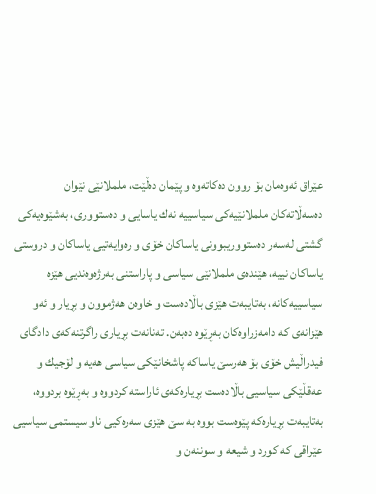عێراق ئه‌وه‌مان بۆ روون ده‌كاته‌وه‌ و پێمان ده‌ڵێت، ململانێی نێوان ده‌سه‌ڵاته‌كان ململانێیه‌كی سیاسییه‌ نه‌ك یاسایی و ده‌ستووری، به‌شێوه‌یه‌كی گشتی له‌سه‌ر ده‌ستووریبوونی یاساكان خۆی و ره‌وایه‌تیی یاساكان و دروستی یاساكان نییه‌، هێنده‌ی ململانێی سیاسی و پاراستنی به‌رژه‌وه‌ندیی هێزه‌ سیاسییه‌كانه‌، به‌تایبه‌ت هێزی باڵاده‌ست و خاوه‌ن هه‌ژموون و بڕیار و ئه‌و هێزانه‌ی كه‌ دامه‌زراوه‌كان به‌ڕێوه‌ ده‌به‌ن. ته‌نانه‌ت بڕیاری راگرتنه‌كه‌ی دادگای فیدراڵیش خۆی بۆ هه‌رسێ یاساكه‌ پاشخانێكی سیاسی هه‌یه‌ و لۆجیك و عه‌قڵێكی سیاسیی باڵاده‌ست بڕیاره‌كه‌ی ئاراسته‌ كردووه‌ و به‌ڕێوه‌ بردووه‌، به‌تایبه‌ت بڕیاره‌كه‌ پێوه‌ست بووه‌ به‌ سێ هێزی سه‌ره‌كیی ناو سیستمی سیاسیی عێراقی كه‌ كورد و شیعه‌ و سوننه‌ن و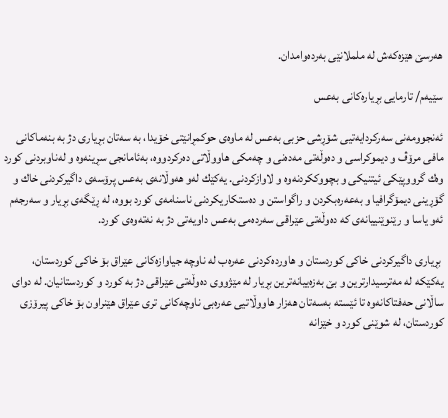هه‌رسێ هێزه‌كه‌ش له‌ ململانێی به‌رده‌وامدان.

سێیه‌م/ تارمایی بڕیاره‌كانی به‌عس

ئه‌نجوومه‌نی سه‌ركردایه‌تیی شۆڕشی حزبی به‌عس له‌ ماوه‌ی حوكمڕانێتی خۆیدا، به‌ سه‌تان بڕیاری دژ به‌ بنه‌ماكانی مافی مرۆڤ و دیموكراسی و ده‌وڵه‌تی مه‌ده‌نی و چه‌مكی هاووڵاتی ده‌ركردووه‌، به‌ئامانجی سڕینه‌وه‌ و له‌ناوبردنی كورد وه‌ك گرووپێكی ئیتنیكی و بچووككردنه‌وه‌ و لاوازكردنی. یه‌كێك له‌و هه‌وڵانه‌ی به‌عس پرۆسه‌ی داگیركردنی خاك و گۆڕینی دیمۆگرافیا و به‌عه‌ره‌بكردن و راگواستن و ده‌ستكاریكردنی ناسنامه‌ی كورد بووه‌، له‌ ڕێگه‌ی بڕیار و سه‌رجه‌م ئه‌و یاسا و رێنوێنییانه‌ی كه‌ ده‌وڵه‌تی عێراقی سه‌رده‌می به‌عس داویه‌تی دژ به‌ نه‌ته‌وه‌ی كورد.

 بڕیاری داگیركردنی خاكی كوردستان و هاورده‌كردنی عه‌ره‌ب له‌ ناوچه‌ جیاوازه‌كانی عێراق بۆ خاكی كوردستان، یه‌كێكه‌ له‌ مه‌ترسیدارترین و بێ به‌زه‌ییانه‌ترین بڕیار له‌ مێژووی ده‌وڵه‌تی عێراقی دژ به‌ كورد و كوردستانیان. له‌ دوای ساڵانی حه‌فتاكانه‌وه‌ تا ئێسته‌ به‌سه‌تان هه‌زار هاووڵاتیی عه‌ره‌بی ناوچه‌كانی تری عێراق هێنراون بۆ خاكی پیرۆزی كوردستان، له‌ شوێنی كورد و خێزانه‌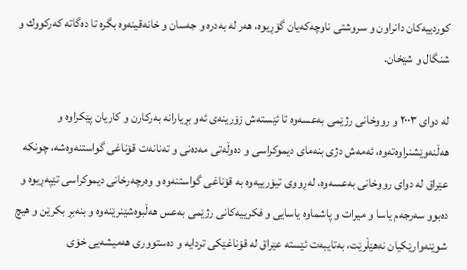كوردییه‌كان دانراون و سروشتی ناوچه‌كه‌یان گۆڕیوه‌، هه‌ر له‌ به‌دره‌ و جه‌سان و خانه‌قینه‌وه‌ بگره‌ تا ده‌گاته‌ كه‌ركووك و شنگال و شێخان.

له‌ دوای ٢٠٠٣ و رووخانی رژێمی به‌عسه‌وه‌ تا ئێسته‌ش زۆرینه‌ی ئه‌و بڕیارانه‌ به‌ركارن و كاریان پێكراوه‌ و هه‌ڵنه‌وێشنراوه‌ته‌وه‌، ئه‌مه‌ش دژی بنه‌مای دیموكراسی و ده‌وڵه‌تی مه‌ده‌نی و ته‌نانه‌ت قۆناغی گواستنه‌وه‌شه‌، چونكه‌ عێراق له‌ دوای رووخانی به‌عسه‌وه‌، له‌ڕووی تیۆرییه‌وه‌ به‌ قۆناغی گواستنه‌وه‌ و وه‌رچه‌رخانی دیموكراسی تێپه‌ڕیوه‌ و ده‌بوو سه‌رجه‌م یاسا و میرات و پاشماوه‌ یاسایی و فكرییه‌كانی رژێمی به‌عس هه‌ڵبوه‌شێنرێنه‌وه‌ و بنه‌بڕ بكرێن و هیچ شوێنه‌وارێكیان نه‌هێڵرێت، به‌تایبه‌ت ئێسته‌ عێراق له‌ قۆناغێكی تردایه‌ و ده‌ستووری هه‌میشه‌یی خۆی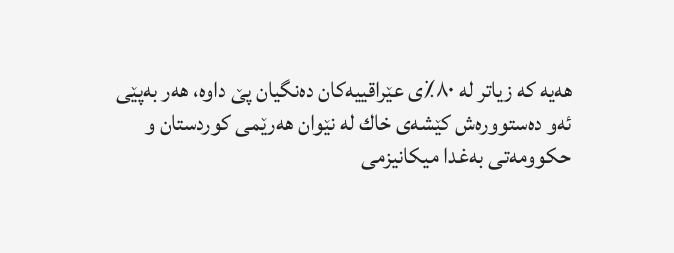هه‌یه‌ كه‌ زیاتر له‌ ٨٠٪ی عێراقییه‌كان ده‌نگیان پێ داوه‌، هه‌ر به‌پێی ئه‌و ده‌ستووره‌ش كێشه‌ی خاك له‌ نێوان هه‌رێمی كوردستان و حكوومه‌تی به‌غدا میكانیزمی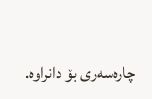چاره‌سه‌ری بۆ دانراوه‌.